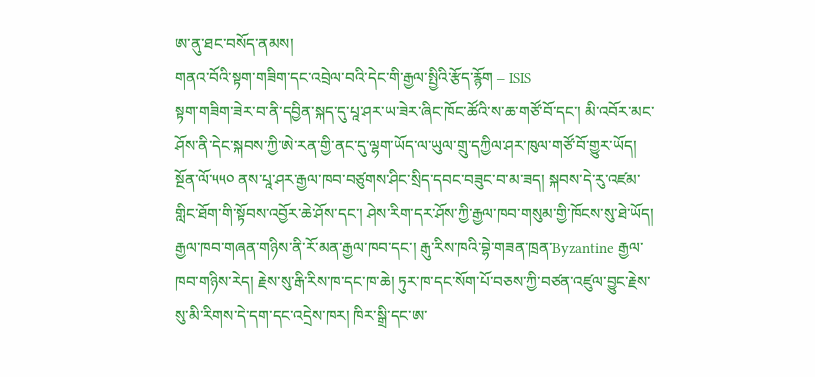ཨ་ནུ་ཐང་བསོད་ནམས།
གནའ་བོའི་སྟག་གཟིག་དང་འབྲེལ་བའི་དེང་གི་རྒྱལ་སྤྱིའི་རྩོད་རྙོག – ISIS
སྟག་གཟིག་ཟེར་བ་ནི་དབྱིན་སྐད་དུ་པཱ་ཤར་ཡ་ཟེར་ཞིང་ཁོང་ཚོའི་ས་ཆ་གཙོ་བོ་དང་། མི་འབོར་མང་ཤོས་ནི་དེང་སྐབས་ཀྱི་ཨེ་རན་གྱི་ནང་དུ་ལྷག་ཡོད་ལ་ཡུལ་གྲུ་དཀྱིལ་ཤར་ཁུལ་གཙོ་བོ་གྱུར་ཡོད། སྔོན་ལོ་༥༥༠ ནས་པཱ་ཤར་རྒྱལ་ཁབ་བཙུགས་ཤིང་སྲིད་དབང་བཟུང་བ་མ་ཟད། སྐབས་དེ་རུ་འཛམ་གླིང་ཐོག་གི་སྟོབས་འབྱོར་ཆེ་ཤོས་དང་། ཤེས་རིག་དར་ཤོས་ཀྱི་རྒྱལ་ཁབ་གསུམ་གྱི་ཁོངས་སུ་ཐེ་ཡོད།
རྒྱལ་ཁབ་གཞན་གཉིས་ནི་རོ་མན་རྒྱལ་ཁབ་དང་། རྒུ་རིས་ཁའི་བྷེ་གཟན་ཁྲན་Byzantine རྒྱལ་ཁབ་གཉིས་རེད། རྗེས་སུ་རྒི་རིས་ཁ་དང་ཁ་ཆེ། ཏུར་ཁ་དང་སོག་པོ་བཅས་ཀྱི་བཙན་འཛུལ་བྱུང་རྗེས་སུ་མི་རིགས་དེ་དག་དང་འདྲེས་ཁར། ཁིར་སྒྲི་དང་ཨ་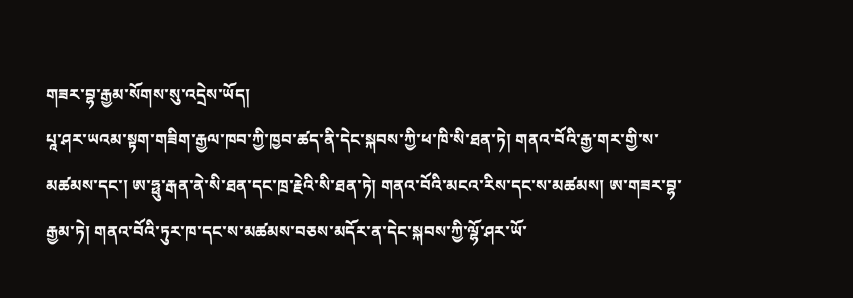གཟར་བྷ་རྒྱམ་སོགས་སུ་འདྲེས་ཡོད།
པཱ་ཤར་ཡའམ་སྟག་གཟིག་རྒྱལ་ཁབ་ཀྱི་ཁྱབ་ཚད་ནི་དེང་སྐབས་ཀྱི་ཕ་ཁི་སི་ཐན་ཏེ། གནའ་བོའི་རྒྱ་གར་གྱི་ས་མཚམས་དང་། ཨ་ཧྥུ་རྒན་ནེ་སི་ཐན་དང་ཁྲ་རྗེའི་སི་ཐན་ཏེ། གནའ་བོའི་མངའ་རིས་དང་ས་མཚམས། ཨ་གཟར་བྷ་རྒྱམ་ཏེ། གནའ་བོའི་ཏུར་ཁ་དང་ས་མཚམས་བཅས་མདོར་ན་དེང་སྐབས་ཀྱི་ལྷོ་ཤར་ཡོ་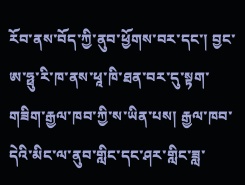རོབ་ནས་བོད་ཀྱི་ནུབ་ཕྱོགས་བར་དང་། བྱང་ཨ་ཧྥུ་རི་ཁ་ནས་ཕཱ་ཁི་ཐན་བར་དུ་སྟག་གཟིག་རྒྱལ་ཁབ་ཀྱི་ས་ཡིན་པས། རྒྱལ་ཁབ་དེའི་མིང་ལ་ནུབ་གླིང་དང་ཤར་གླིང་ཟླ་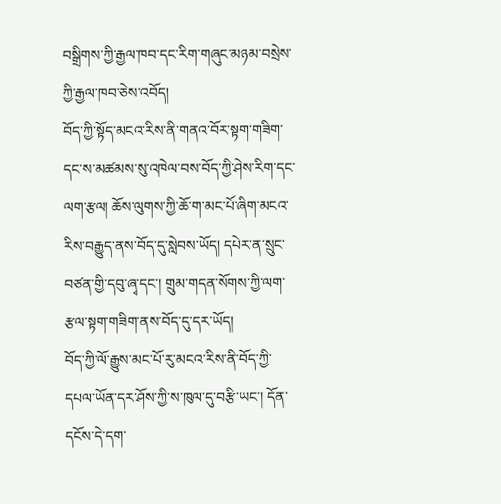བསྒྲིགས་ཀྱི་རྒྱལ་ཁབ་དང་རིག་གཞུང་མཉམ་བསྲེས་ཀྱི་རྒྱལ་ཁབ་ཅེས་འབོད།
བོད་ཀྱི་སྟོད་མངའ་རིས་ནི་གནའ་བོར་སྟག་གཟིག་དང་ས་མཚམས་སུ་འཁེལ་བས་བོད་ཀྱི་ཤེས་རིག་དང་ལག་རྩལ། ཆོས་ལུགས་ཀྱི་ཆོ་ག་མང་པོ་ཞིག་མངའ་རིས་བརྒྱུད་ནས་བོད་དུ་སླེབས་ཡོད། དཔེར་ན་སྲུང་བཙན་གྱི་དབུ་ཞྭ་དང་། གྲུམ་གདན་སོགས་ཀྱི་ལག་རྩལ་སྟག་གཟིག་ནས་བོད་དུ་དར་ཡོད།
བོད་ཀྱི་ལོ་རྒྱུས་མང་པོ་རུ་མངའ་རིས་ནི་བོད་ཀྱི་དཔལ་ཡོན་དར་ཤོས་ཀྱི་ས་ཁུལ་དུ་བརྩི་ཡང་། དོན་དངོས་དེ་དག་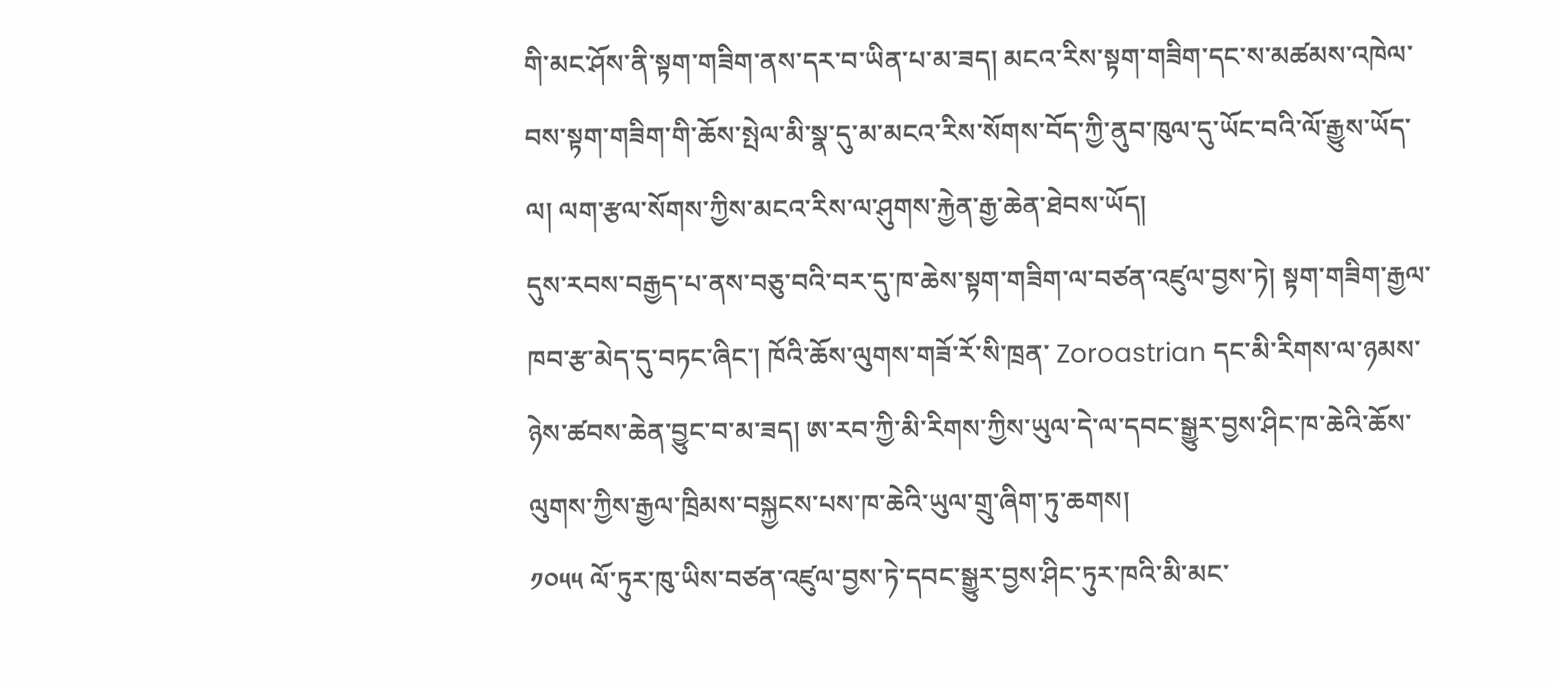གི་མང་ཤོས་ནི་སྟག་གཟིག་ནས་དར་བ་ཡིན་པ་མ་ཟད། མངའ་རིས་སྟག་གཟིག་དང་ས་མཚམས་འཁེལ་བས་སྟག་གཟིག་གི་ཆོས་སྤེལ་མི་སྣ་དུ་མ་མངའ་རིས་སོགས་བོད་ཀྱི་ནུབ་ཁུལ་དུ་ཡོང་བའི་ལོ་རྒྱུས་ཡོད་ལ། ལག་རྩལ་སོགས་ཀྱིས་མངའ་རིས་ལ་ཤུགས་རྐྱེན་རྒྱ་ཆེན་ཐེབས་ཡོད།
དུས་རབས་བརྒྱད་པ་ནས་བཅུ་བའི་བར་དུ་ཁ་ཆེས་སྟག་གཟིག་ལ་བཙན་འཛུལ་བྱས་ཏེ། སྟག་གཟིག་རྒྱལ་ཁབ་རྩ་མེད་དུ་བཏང་ཞིང་། ཁོའི་ཆོས་ལུགས་གཟོ་རོ་སི་ཁྲན་ Zoroastrian དང་མི་རིགས་ལ་ཉམས་ཉེས་ཚབས་ཆེན་བྱུང་བ་མ་ཟད། ཨ་རབ་ཀྱི་མི་རིགས་ཀྱིས་ཡུལ་དེ་ལ་དབང་སྒྱུར་བྱས་ཤིང་ཁ་ཆེའི་ཆོས་ལུགས་ཀྱིས་རྒྱལ་ཁྲིམས་བསྐྱངས་པས་ཁ་ཆེའི་ཡུལ་གྲུ་ཞིག་ཏུ་ཆགས།
༡༠༥༥ ལོ་ཏུར་ཁུ་ཡིས་བཙན་འཛུལ་བྱས་ཏེ་དབང་སྒྱུར་བྱས་ཤིང་ཏུར་ཁའི་མི་མང་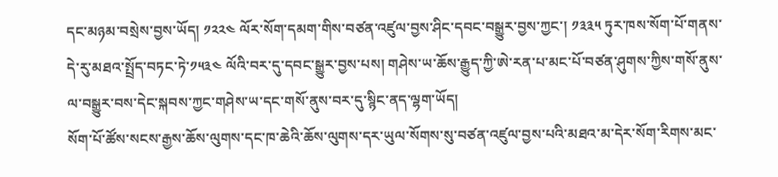དང་མཉམ་བསྲེས་བྱས་ཡོད། ༡༢༢༤ ལོར་སོག་དམག་གིས་བཙན་འཛུལ་བྱས་ཤིང་དབང་བསྒྱུར་བྱས་ཀྱང་། ༡༣༣༥ ཏུར་ཁས་སོག་པོ་གནས་དེ་རུ་མཐའ་སྤྲོད་བཏང་ཏེ་༡༥༣༤ ལོའི་བར་དུ་དབང་སྒྱུར་བྱས་པས། གཤེས་ཡ་ཆོས་རྒྱུད་ཀྱི་ཨེ་རན་པ་མང་པོ་བཙན་ཤུགས་ཀྱིས་གསོ་ནུས་ལ་བསྒྱུར་བས་དེང་སྐབས་ཀྱང་གཤེས་ཡ་དང་གསོ་ནུས་བར་དུ་སྙིང་ནད་ལྷག་ཡོད།
སོག་པོ་ཚོས་སངས་རྒྱས་ཆོས་ལུགས་དང་ཁ་ཆེའི་ཆོས་ལུགས་དར་ཡུལ་སོགས་སུ་བཙན་འཛུལ་བྱས་པའི་མཐའ་མ་དེར་སོག་རིགས་མང་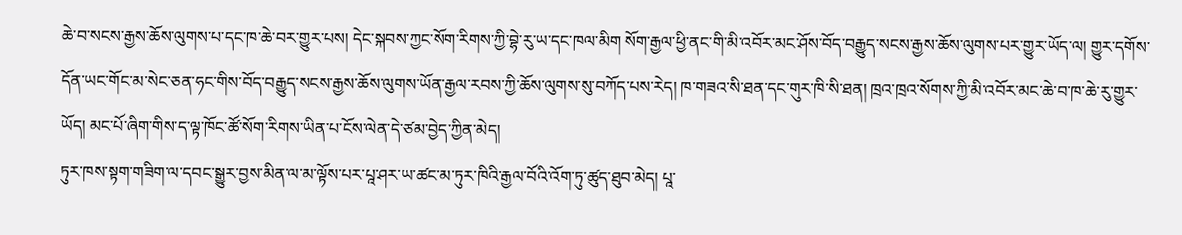ཆེ་བ་སངས་རྒྱས་ཆོས་ལུགས་པ་དང་ཁ་ཆེ་བར་གྱུར་པས། དེང་སྐབས་ཀྱང་སོག་རིགས་ཀྱི་བྷེ་རུ་ཡ་དང་ཁལ་མིག སོག་རྒྱལ་ཕྱི་ནང་གི་མི་འབོར་མང་ཤོས་བོད་བརྒྱུད་སངས་རྒྱས་ཆོས་ལུགས་པར་གྱུར་ཡོད་ལ། གྱུར་དགོས་དོན་ཡང་གོང་མ་སེང་ཅན་ཧང་གིས་བོད་བརྒྱུད་སངས་རྒྱས་ཆོས་ལུགས་ཡོན་རྒྱལ་རབས་ཀྱི་ཆོས་ལུགས་སུ་བཀོད་པས་རེད། ཁ་གཟའ་སི་ཐན་དང་གུར་ཁི་སི་ཐན། ཁྲའ་ཁྲའ་སོགས་ཀྱི་མི་འབོར་མང་ཆེ་བ་ཁ་ཆེ་རུ་གྱུར་ཡོད། མང་པོ་ཞིག་གིས་ད་ལྟ་ཁོང་ཚོ་སོག་རིགས་ཡིན་པ་ངོས་ལེན་དེ་ཙམ་བྱེད་ཀྱིན་མེད།
ཏུར་ཁས་སྟག་གཟིག་ལ་དབང་སྒྱུར་བྱས་མིན་ལ་མ་ལྟོས་པར་པཱ་ཤར་ཡ་ཚང་མ་ཏུར་ཁིའི་རྒྱལ་བོའི་འོག་ཏུ་ཚུད་ཐུབ་མེད། པཱ་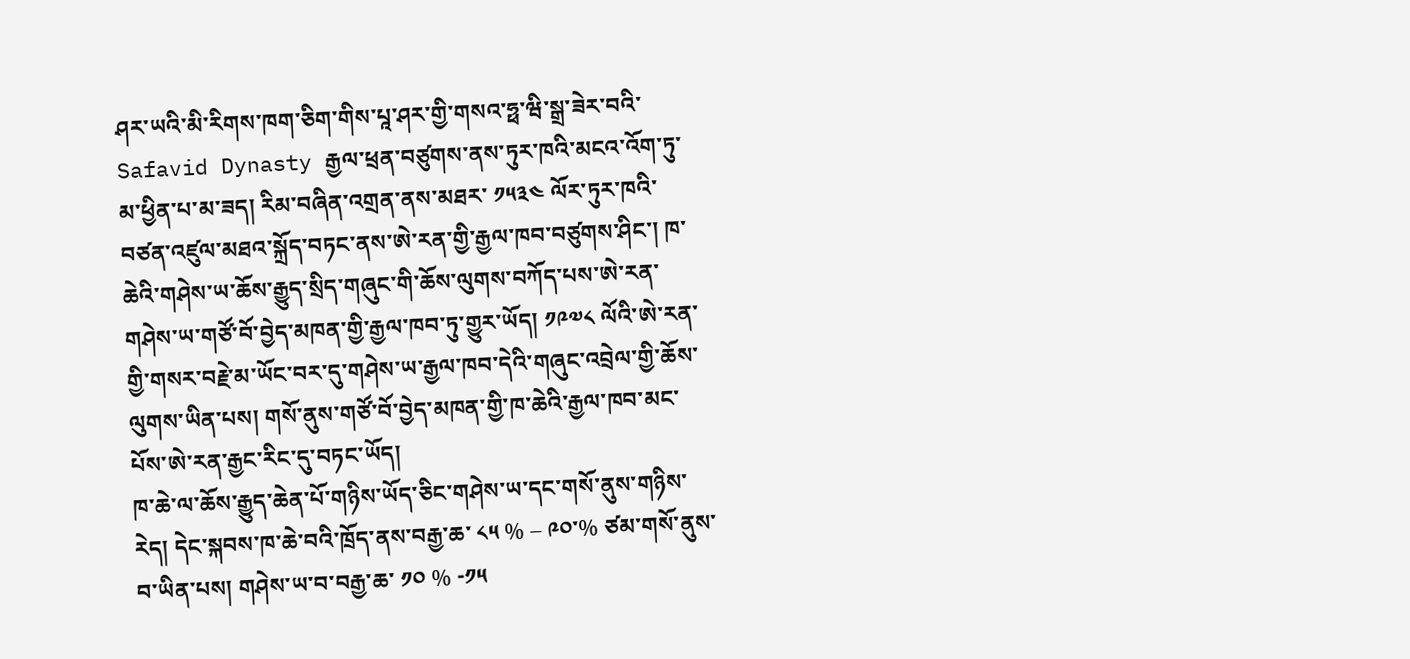ཤར་ཡའི་མི་རིགས་ཁག་ཅིག་གིས་པཱ་ཤར་གྱི་གསའ་ཧྥ་ཝི་སྒྲ་ཟེར་བའི་ Safavid Dynasty རྒྱལ་ཕྲན་བཙུགས་ནས་ཏུར་ཁའི་མངའ་འོག་ཏུ་མ་ཕྱིན་པ་མ་ཟད། རིམ་བཞིན་འགྲན་ནས་མཐར་ ༡༥༣༤ ལོར་ཏུར་ཁའི་བཙན་འཛུལ་མཐའ་སྐྲོད་བཏང་ནས་ཨེ་རན་གྱི་རྒྱལ་ཁབ་བཙུགས་ཤིང་། ཁ་ཆེའི་གཤེས་ཡ་ཆོས་རྒྱུད་སྲིད་གཞུང་གི་ཆོས་ལུགས་བཀོད་པས་ཨེ་རན་གཤེས་ཡ་གཙོ་བོ་བྱེད་མཁན་གྱི་རྒྱལ་ཁབ་ཏུ་གྱུར་ཡོད། ༡༩༧༨ ལོའི་ཨེ་རན་གྱི་གསར་བརྗེ་མ་ཡོང་བར་དུ་གཤེས་ཡ་རྒྱལ་ཁབ་དེའི་གཞུང་འབྲེལ་གྱི་ཆོས་ལུགས་ཡིན་པས། གསོ་ནུས་གཙོ་བོ་བྱེད་མཁན་གྱི་ཁ་ཆེའི་རྒྱལ་ཁབ་མང་པོས་ཨེ་རན་རྒྱང་རིང་དུ་བཏང་ཡོད།
ཁ་ཆེ་ལ་ཆོས་རྒྱུད་ཆེན་པོ་གཉིས་ཡོད་ཅིང་གཤེས་ཡ་དང་གསོ་ནུས་གཉིས་རེད། དེང་སྐབས་ཁ་ཆེ་བའི་ཁྲོད་ནས་བརྒྱ་ཆ་ ༨༥ % – ༩༠་% ཙམ་གསོ་ནུས་བ་ཡིན་པས། གཤེས་ཡ་བ་བརྒྱ་ཆ་ ༡༠ % -༡༥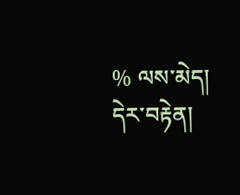% ལས་མེད། དེར་བརྟེན།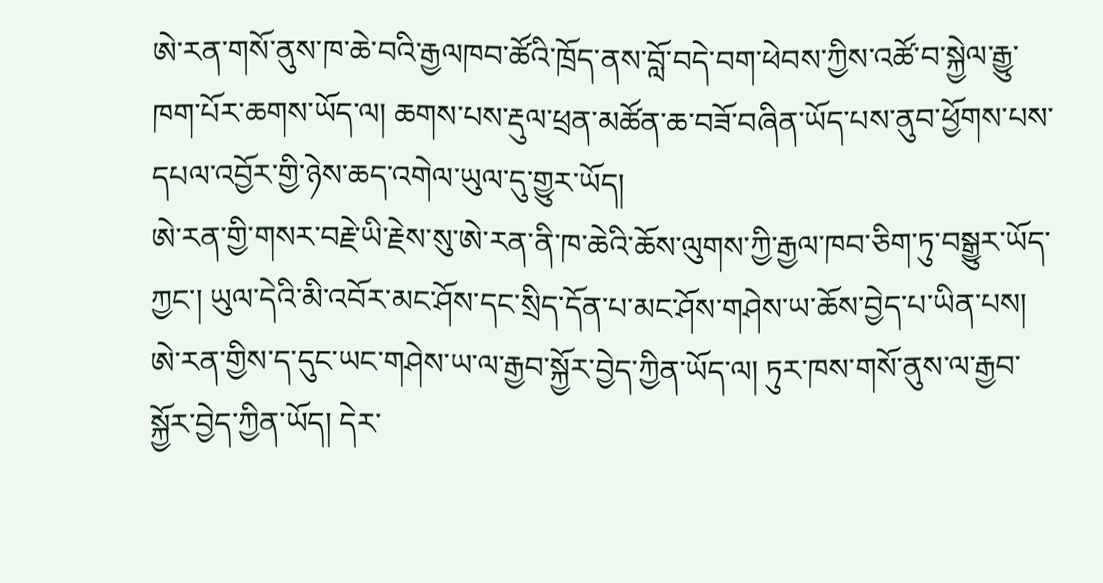ཨེ་རན་གསོ་ནུས་ཁ་ཆེ་བའི་རྒྱལཁབ་ཚོའི་ཁྲོད་ནས་བློ་བདེ་བག་ཕེབས་ཀྱིས་འཚོ་བ་སྐྱེལ་རྒྱུ་ཁག་པོར་ཆགས་ཡོད་ལ། ཆགས་པས་རྡུལ་ཕྲན་མཚོན་ཆ་བཟོ་བཞིན་ཡོད་པས་ནུབ་ཕྱོགས་པས་དཔལ་འབྱོར་གྱི་ཉེས་ཆད་འགེལ་ཡུལ་དུ་གྱུར་ཡོད།
ཨེ་རན་གྱི་གསར་བརྗེ་ཡི་རྗེས་སུ་ཨེ་རན་ནི་ཁ་ཆེའི་ཆོས་ལུགས་ཀྱི་རྒྱལ་ཁབ་ཅིག་ཏུ་བསྒྱུར་ཡོད་ཀྱང་། ཡུལ་དེའི་མི་འབོར་མང་ཤོས་དང་སྲིད་དོན་པ་མང་ཤོས་གཤེས་ཡ་ཆོས་བྱེད་པ་ཡིན་པས། ཨེ་རན་གྱིས་ད་དུང་ཡང་གཤེས་ཡ་ལ་རྒྱབ་སྐྱོར་བྱེད་ཀྱིན་ཡོད་ལ། ཏུར་ཁས་གསོ་ནུས་ལ་རྒྱབ་སྐྱོར་བྱེད་ཀྱིན་ཡོད། དེར་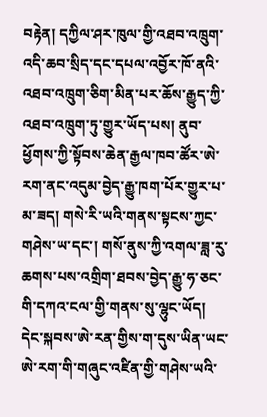བརྟེན། དཀྱིལ་ཤར་ཁུལ་གྱི་འཐབ་འཁྲུག་འདི་ཆབ་སྲིད་དང་དཔལ་འབྱོར་ཁོ་ནའི་འཐབ་འཁྲུག་ཅིག་མིན་པར་ཆོས་རྒྱུད་ཀྱི་འཐབ་འཁྲུག་ཏུ་གྱུར་ཡོད་པས། ནུབ་ཕྱོགས་ཀྱི་སྟོབས་ཆེན་རྒྱལ་ཁབ་ཚོར་ཨེ་རག་ནང་འདུམ་བྱེད་རྒྱུ་ཁག་པོར་གྱུར་པ་མ་ཟད། གསེ་རི་ཡའི་གནས་སྟངས་ཀྱང་གཤེས་ཡ་དང་། གསོ་ནུས་ཀྱི་འགལ་ཟླ་རུ་ཆགས་པས་འགྲིག་ཐབས་བྱེད་རྒྱུ་ཧ་ཅང་གི་དཀའ་ངལ་གྱི་གནས་སུ་ལྷུང་ཡོད།
དེང་སྐབས་ཨེ་རན་གྱིས་ག་དུས་ཡིན་ཡང་ཨེ་རག་གི་གཞུང་འཛིན་གྱི་གཤེས་ཡའི་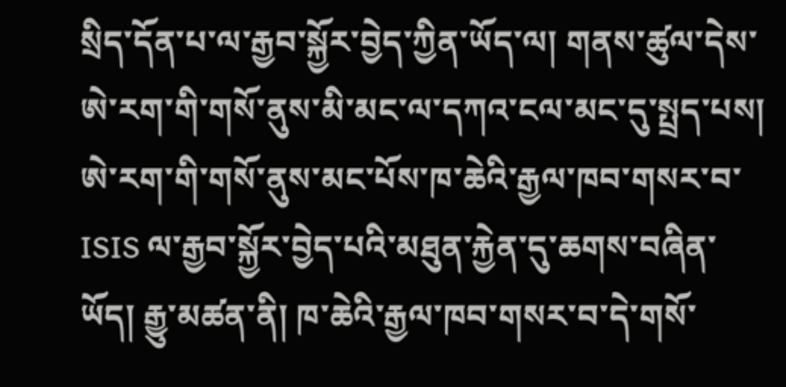སྲིད་དོན་པ་ལ་རྒྱབ་སྐྱོར་བྱེད་ཀྱིན་ཡོད་ལ། གནས་ཚུལ་དེས་ཨེ་རག་གི་གསོ་ནུས་མི་མང་ལ་དཀའ་ངལ་མང་དུ་སྤྲད་པས། ཨེ་རག་གི་གསོ་ནུས་མང་པོས་ཁ་ཆེའི་རྒྱལ་ཁབ་གསར་བ་ ISIS ལ་རྒྱབ་སྐྱོར་བྱེད་པའི་མཐུན་རྐྱེན་དུ་ཆགས་བཞིན་ཡོད། རྒྱུ་མཚན་ནི། ཁ་ཆེའི་རྒྱལ་ཁབ་གསར་བ་དེ་གསོ་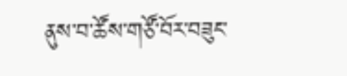ནུས་བ་ཚོས་གཙོ་བོར་བཟུང་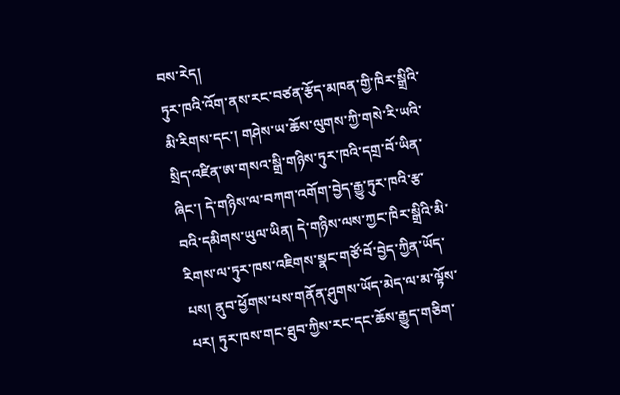བས་རེད།
ཏུར་ཁའི་འོག་ནས་རང་བཙན་རྩོད་མཁན་གྱི་ཁིར་སྒྲིའི་མི་རིགས་དང་། གཤེས་ཡ་ཆོས་ལུགས་ཀྱི་གསེ་རི་ཡའི་སྲིད་འཛིན་ཨ་གསའ་སྒྲི་གཉིས་ཏུར་ཁའི་དགྲ་བོ་ཡིན་ཞིང་། དེ་གཉིས་ལ་བཀག་འགོག་བྱེད་རྒྱུ་ཏུར་ཁའི་རྩ་བའི་དམིགས་ཡུལ་ཡིན། དེ་གཉིས་ལས་ཀྱང་ཁིར་སྒྲིའི་མི་རིགས་ལ་ཏུར་ཁས་འཇིགས་སྣང་གཙོ་བོ་བྱེད་ཀྱིན་ཡོད་པས། ནུབ་ཕྱོགས་པས་གནོན་ཤུགས་ཡོད་མེད་ལ་མ་ལྟོས་པར། ཏུར་ཁས་གང་ཐུབ་ཀྱིས་རང་དང་ཆོས་རྒྱུད་གཅིག་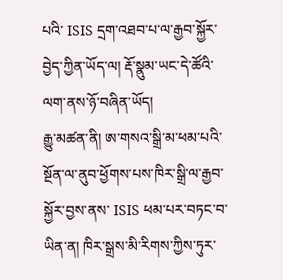པའི་ ISIS དྲག་འཐབ་པ་ལ་རྒྱབ་སྐྱོར་བྱེད་ཀྱིན་ཡོད་ལ། རྡོ་སྣུམ་ཡང་དེ་ཚོའི་ལག་ནས་ཉོ་བཞིན་ཡོད།
རྒྱུ་མཚན་ནི། ཨ་གསའ་སྒྲི་མ་ཕམ་པའི་སྔོན་ལ་ནུབ་ཕྱོགས་པས་ཁིར་སྒྲི་ལ་རྒྱབ་སྐྱོར་བྱས་ནས་ ISIS ཕམ་པར་བཏང་བ་ཡིན་ན། ཁིར་སྒྲས་མི་རིགས་ཀྱིས་ཏུར་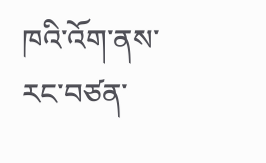ཁའི་འོག་ནས་རང་བཙན་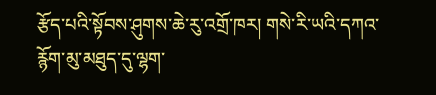རྩོད་པའི་སྟོབས་ཤུགས་ཆེ་རུ་འགྲོ་ཁར། གསེ་རི་ཡའི་དཀའ་རྙོག་མུ་མཐུད་དུ་ལྷག་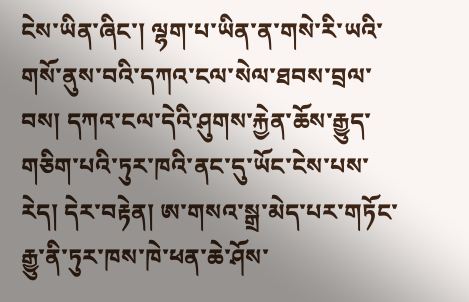ངེས་ཡིན་ཞིང་། ལྷག་པ་ཡིན་ན་གསེ་རི་ཡའི་གསོ་ནུས་བའི་དཀའ་ངལ་སེལ་ཐབས་བྲལ་བས། དཀའ་ངལ་དེའི་ཤུགས་རྐྱེན་ཆོས་རྒྱུད་གཅིག་པའི་ཏུར་ཁའི་ནང་དུ་ཡོང་ངེས་པས་རེད། དེར་བརྟེན། ཨ་གསའ་སྒྲ་མེད་པར་གཏོང་རྒྱུ་ནི་ཏུར་ཁས་ཁེ་ཕན་ཆེ་ཤོས་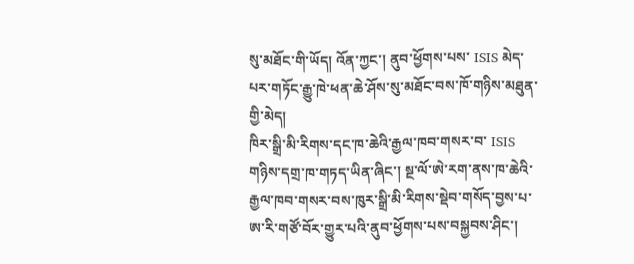སུ་མཐོང་གི་ཡོད། འོན་ཀྱང་། ནུབ་ཕྱོགས་པས་ ISIS མེད་པར་གཏོང་རྒྱུ་ཁེ་ཕན་ཆེ་ཤོས་སུ་མཐོང་བས་ཁོ་གཉིས་མཐུན་གྱི་མེད།
ཁིར་སྒྲི་མི་རིགས་དང་ཁ་ཆེའི་རྒྱལ་ཁབ་གསར་བ་ ISIS གཉིས་དགྲ་ཁ་གཏད་ཡིན་ཞིང་། སྔ་ལོ་ཨེ་རག་ནས་ཁ་ཆེའི་རྒྱལ་ཁབ་གསར་བས་ཁུར་སྒྲི་མི་རིགས་སྡེབ་གསོད་བྱས་པ་ཨ་རི་གཙོ་བོར་གྱུར་པའི་ནུབ་ཕྱོགས་པས་བསྐྱབས་ཤིང་།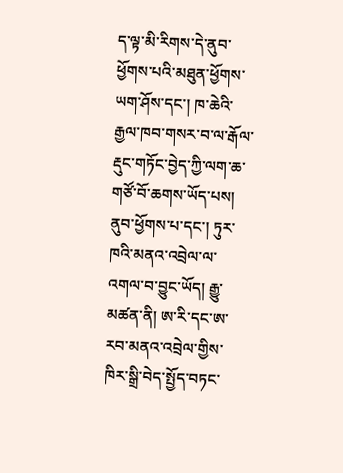ད་ལྟ་མི་རིགས་དེ་ནུབ་ཕྱོགས་པའི་མཐུན་ཕྱོགས་ཡག་ཤོས་དང་། ཁ་ཆེའི་རྒྱལ་ཁབ་གསར་བ་ལ་རྒོལ་རྡུང་གཏོང་བྱེད་ཀྱི་ལག་ཆ་གཙོ་བོ་ཆགས་ཡོད་པས། ནུབ་ཕྱོགས་པ་དང་། ཏུར་ཁའི་མནའ་འབྲེལ་ལ་འགལ་བ་བྱུང་ཡོད། རྒྱུ་མཚན་ནི། ཨ་རི་དང་ཨ་རབ་མནའ་འབྲེལ་གྱིས་ཁིར་སྒྲི་བེད་སྤྱོད་བཏང་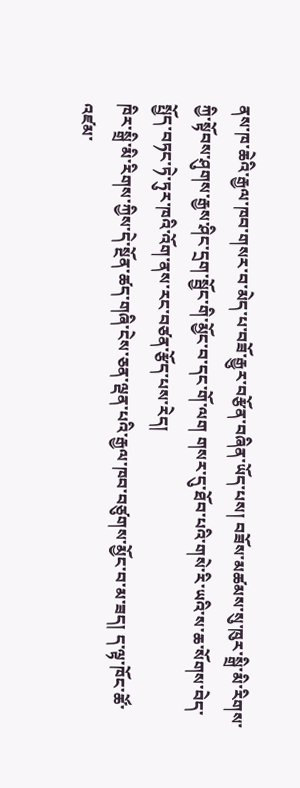ནས་ཁ་ཆེའི་རྒྱལ་ཁབ་གསར་བ་མེད་པ་བཟོ་རྒྱུར་བརྩོན་བཞིན་ཡོད་པས། བཟོས་མཚམས་སུ་ཁུར་སྒྲི་མི་རིགས་ཀྱི་སྟོབས་ཤུགས་རྒྱས་ཤིང་དྲག་སྦྱོང་གི་མྱོང་བ་དང་གོ་ལག གསར་དུ་ཐོབ་པའི་གསེ་རི་ཡའི་ས་ཆ་སོགས་བེད་སྤྱོད་བཏང་ཏེ་ཏུར་ཁའི་འོག་ནས་རང་བཙན་རྩོད་པས་རེད།
ཁིར་སྒྲི་མི་རིགས་ཀྱིས་དེ་སྔོན་ཚད་གཞི་ངེས་ཅན་ལྡན་པའི་རྒྱལ་ཁབ་བཙུགས་མྱོང་བ་མ་ཟད། ད་ལྟ་ཁོང་ཚོ་འཛམ་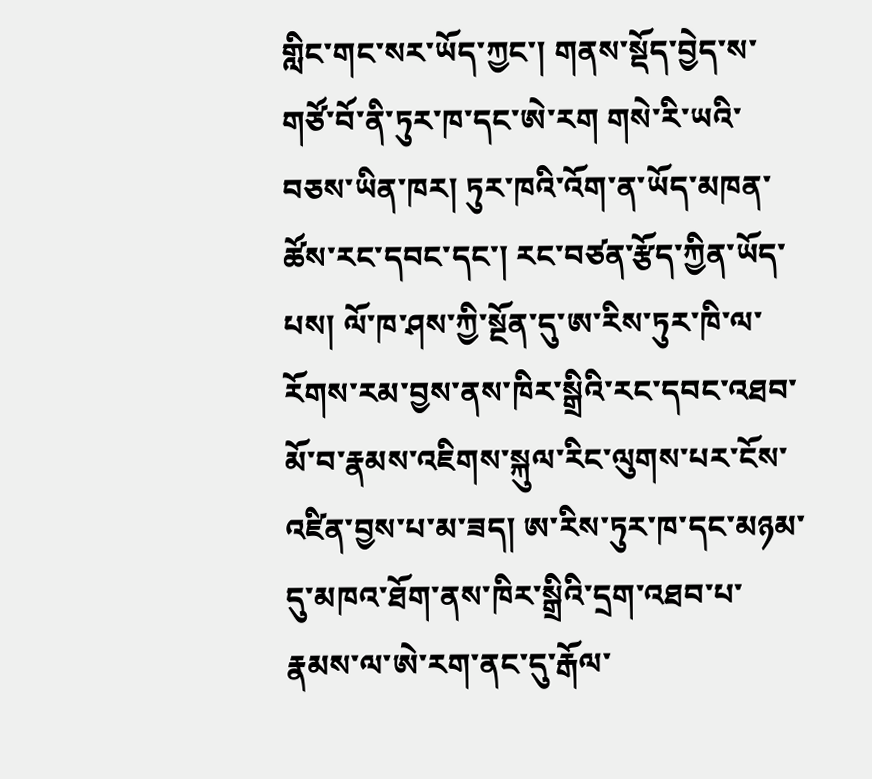གླིང་གང་སར་ཡོད་ཀྱང་། གནས་སྡོད་བྱེད་ས་གཙོ་བོ་ནི་ཏུར་ཁ་དང་ཨེ་རག གསེ་རི་ཡའི་བཅས་ཡིན་ཁར། ཏུར་ཁའི་འོག་ན་ཡོད་མཁན་ཚོས་རང་དབང་དང་། རང་བཙན་རྩོད་ཀྱིན་ཡོད་པས། ལོ་ཁ་ཤས་ཀྱི་སྔོན་དུ་ཨ་རིས་ཏུར་ཁི་ལ་རོགས་རམ་བྱས་ནས་ཁིར་སྒྲིའི་རང་དབང་འཐབ་མོ་བ་རྣམས་འཇིགས་སྐུལ་རིང་ལུགས་པར་ངོས་འཛིན་བྱས་པ་མ་ཟད། ཨ་རིས་ཏུར་ཁ་དང་མཉམ་དུ་མཁའ་ཐོག་ནས་ཁིར་སྒྲིའི་དྲག་འཐབ་པ་རྣམས་ལ་ཨེ་རག་ནང་དུ་རྒོལ་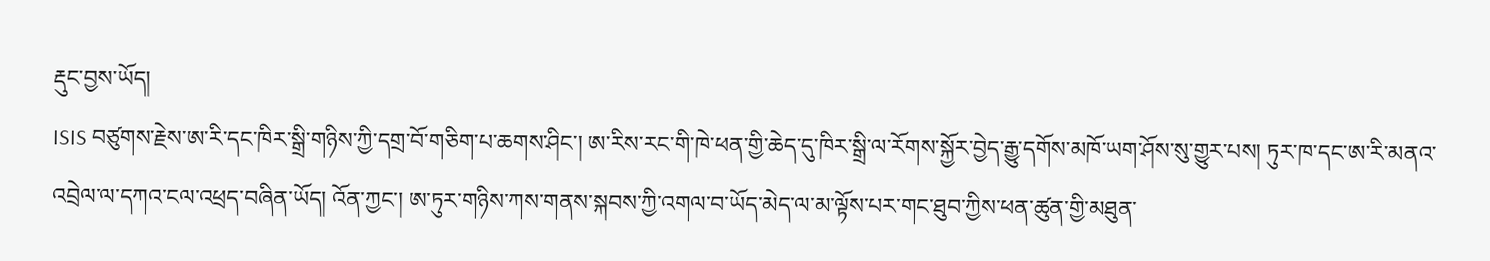རྡུང་བྱས་ཡོད།
ISIS བཙུགས་རྗེས་ཨ་རི་དང་ཁིར་སྒྲི་གཉིས་ཀྱི་དགྲ་བོ་གཅིག་པ་ཆགས་ཤིང་། ཨ་རིས་རང་གི་ཁེ་ཕན་གྱི་ཆེད་དུ་ཁིར་སྒྲི་ལ་རོགས་སྐྱོར་བྱེད་རྒྱུ་དགོས་མཁོ་ཡག་ཤོས་སུ་གྱུར་པས། ཏུར་ཁ་དང་ཨ་རི་མནའ་འབྲེལ་ལ་དཀའ་ངལ་འཕྲད་བཞིན་ཡོད། འོན་ཀྱང་། ཨ་ཏུར་གཉིས་ཀས་གནས་སྐབས་ཀྱི་འགལ་བ་ཡོད་མེད་ལ་མ་ལྟོས་པར་གང་ཐུབ་ཀྱིས་ཕན་ཚུན་གྱི་མཐུན་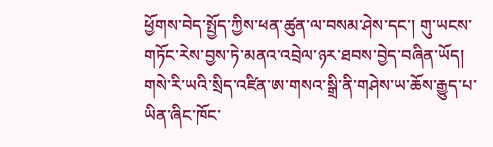ཕྱོགས་བེད་སྤྱོད་ཀྱིས་ཕན་ཚུན་ལ་བསམ་ཤེས་དང་། གུ་ཡངས་གཏོང་རེས་བྱས་ཏེ་མནའ་འབྲེལ་ཉར་ཐབས་བྱེད་བཞིན་ཡོད།
གསེ་རི་ཡའི་སྲིད་འཛིན་ཨ་གསའ་སྒྲི་ནི་གཤེས་ཡ་ཆོས་རྒྱུད་པ་ཡིན་ཞིང་ཁོང་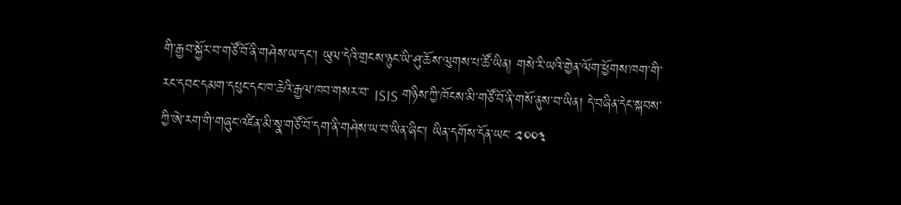གི་རྒྱབ་སྐྱོར་བ་གཙོ་བོ་ནི་གཤེས་ཡ་དང་། ཡུལ་དེའི་གྲངས་ཉུང་ཡི་ཤུ་ཆོས་ལུགས་པ་ཚོ་ཡིན། གསེ་རི་ཡའི་གྱེན་ལོག་ཕྱོགས་ཁག་གི་རང་དབང་དམག་དཔུང་དང་ཁ་ཆེའི་རྒྱལ་ཁབ་གསར་བ་ ISIS གཉིས་ཀྱི་ཁོངས་མི་གཙོ་བོ་ནི་གསོ་ནུས་བ་ཡིན། དེ་བཞིན་དེང་སྐབས་ཀྱི་ཨེ་རག་གི་གཞུང་འཛིན་མི་སྣ་གཙོ་བོ་དག་ནི་གཤེས་ཡ་བ་ཡིན་ཞིང་། ཡིན་དགོས་དོན་ཡང་ ༢༠༠༣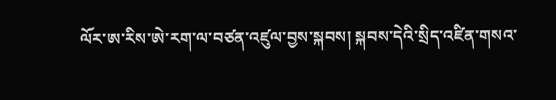ལོར་ཨ་རིས་ཨེ་རག་ལ་བཙན་འཛུལ་བྱས་སྐབས། སྐབས་དེའི་སྲིད་འཛིན་གསའ་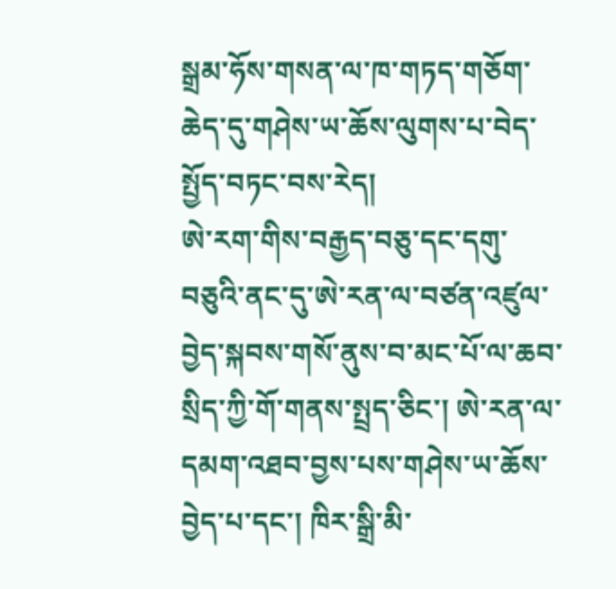སྒྲམ་ཧོས་གསན་ལ་ཁ་གཏད་གཅོག་ཆེད་དུ་གཤེས་ཡ་ཆོས་ལུགས་པ་བེད་སྤྱོད་བཏང་བས་རེད།
ཨེ་རག་གིས་བརྒྱད་བཅུ་དང་དགུ་བཅུའི་ནང་དུ་ཨེ་རན་ལ་བཙན་འཛུལ་བྱེད་སྐབས་གསོ་ནུས་བ་མང་པོ་ལ་ཆབ་སྲིད་ཀྱི་གོ་གནས་སྤྲད་ཅིང་། ཨེ་རན་ལ་དམག་འཐབ་བྱས་པས་གཤེས་ཡ་ཆོས་བྱེད་པ་དང་། ཁིར་སྒྲི་མི་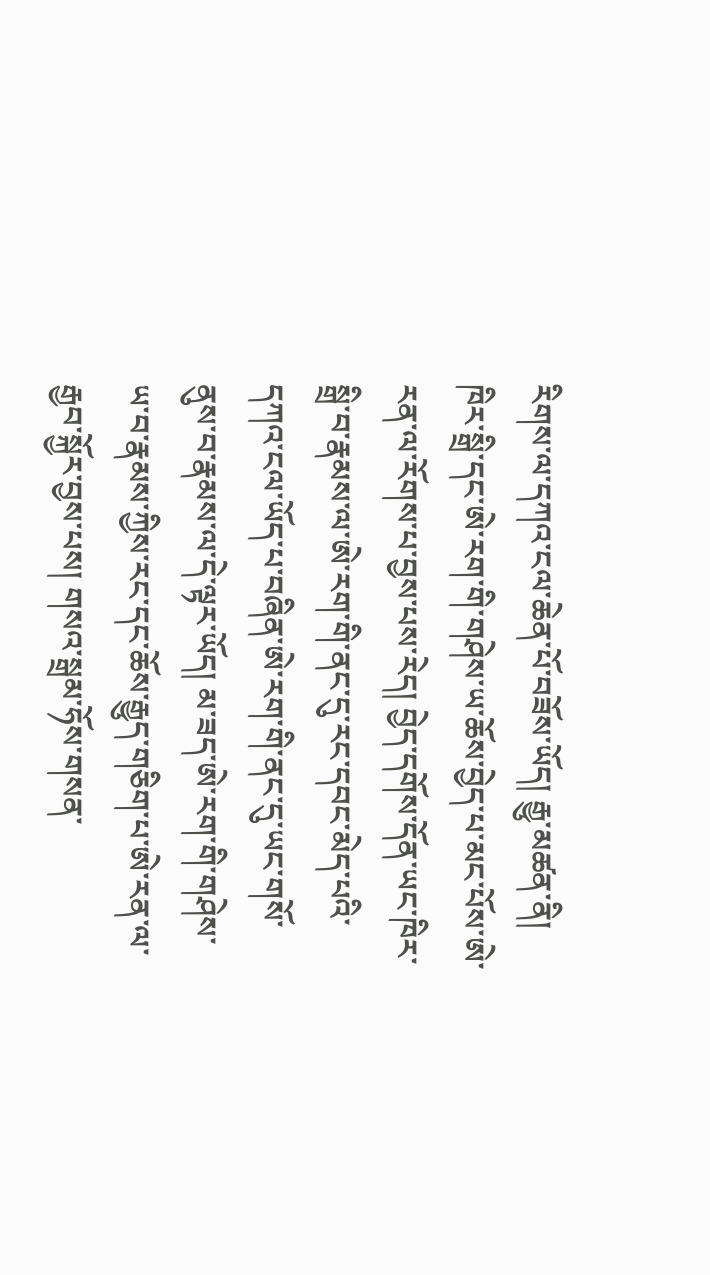རིགས་ལ་དཀའ་ངལ་ཆེན་པོ་བཟོས་ཡོད། རྒྱུ་མཚན་ནི། ཁིར་སྒྲི་དང་ཨེ་རག་གི་གཤེས་ཡ་ཆོས་བྱེད་པ་མང་པོས་ཨེ་རན་ལ་རོགས་པ་བྱས་པས་རེད། བྱེད་དགོས་དོན་ཡང་ཁིར་སྒྲི་བ་རྣམས་ལ་ཨེ་རག་གི་ནང་དུ་རང་དབང་མེད་པའི་དཀའ་ངལ་ཡོད་པ་བཞིན་ཨེ་རག་གི་ནང་དུ་ཡང་གསོ་ནུས་བ་རྣམས་ལ་དེ་ལྟར་ཡོད། མ་ཟད་ཨེ་རག་གི་གཤེས་ཡ་བ་རྣམས་ཀྱིས་རང་དང་ཆོས་རྒྱུད་གཅིག་པ་ཨེ་རན་ལ་རྒྱབ་སྐྱོར་བྱས་པས། གསའ་སྒྲམ་ཧོས་གསན་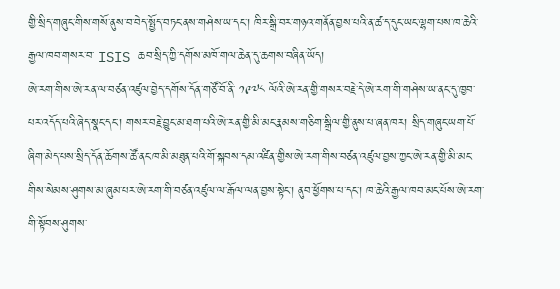གྱི་སྲིད་གཞུང་གིས་གསོ་ནུས་བ་བེད་སྤྱོད་བཏང་ནས་གཤེས་ཡ་དང་། ཁིར་སྒྲི་བར་གཉའ་གནོན་བྱས་པའི་ན་ཚ་ད་དུང་ཡང་ལྷག་པས་ཁ་ཆེའི་རྒྱལ་ཁབ་གསར་བ་ ISIS ཆབ་སྲིད་ཀྱི་དགོས་མཁོ་གལ་ཆེན་དུ་ཆགས་བཞིན་ཡོད།
ཨེ་རག་གིས་ཨེ་རན་ལ་བཙན་འཛུལ་བྱེད་དགོས་དོན་གཙོ་བོ་ནི་ ༡༩༧༨ ལོའི་ཨེ་རན་གྱི་གསར་བརྗེ་དེ་ཨེ་རག་གི་གཤེས་ཡ་ནང་དུ་ཁྱབ་པར་འདོད་པའི་ཞེད་སྣང་དང་། གསར་བརྗེ་བྱུང་མ་ཐག་པའི་ཨེ་རན་གྱི་མི་མང་རྣམས་གཅིག་སྒྲིལ་གྱི་ནུས་པ་ཞན་ཁར། སྲིད་གཞུང་ཡག་པོ་ཞིག་མེད་པས་སྲིད་དོན་ཆོགས་ཚོ་ནང་ཁ་མི་མཐུན་པའི་གོ་སྐབས་དམ་འཛིན་གྱིས་ཨེ་རག་གིས་བཙན་འཛུལ་བྱས་ཀྱང་ཨེ་རན་གྱི་མི་མང་གིས་སེམས་ཤུགས་མ་ཞུམ་པར་ཨེ་རག་གི་བཙན་འཛུལ་ལ་རྒོལ་ལན་བྱས་སྟེང་། ནུབ་ཕྱོགས་པ་དང་། ཁ་ཆེའི་རྒྱལ་ཁབ་མང་པོས་ཨེ་རག་གི་སྟོབས་ཤུགས་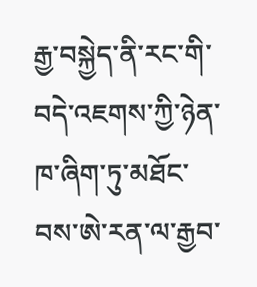རྒྱ་བསྐྱེད་ནི་རང་གི་བདེ་འཇགས་ཀྱི་ཉེན་ཁ་ཞིག་ཏུ་མཐོང་བས་ཨེ་རན་ལ་རྒྱབ་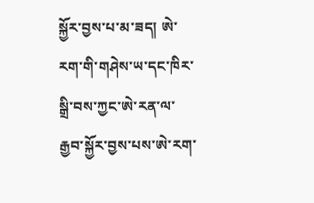སྐྱོར་བྱས་པ་མ་ཟད། ཨེ་རག་གི་གཤེས་ཡ་དང་ཁིར་སྒྲི་བས་ཀྱང་ཨེ་རན་ལ་རྒྱབ་སྐྱོར་བྱས་པས་ཨེ་རག་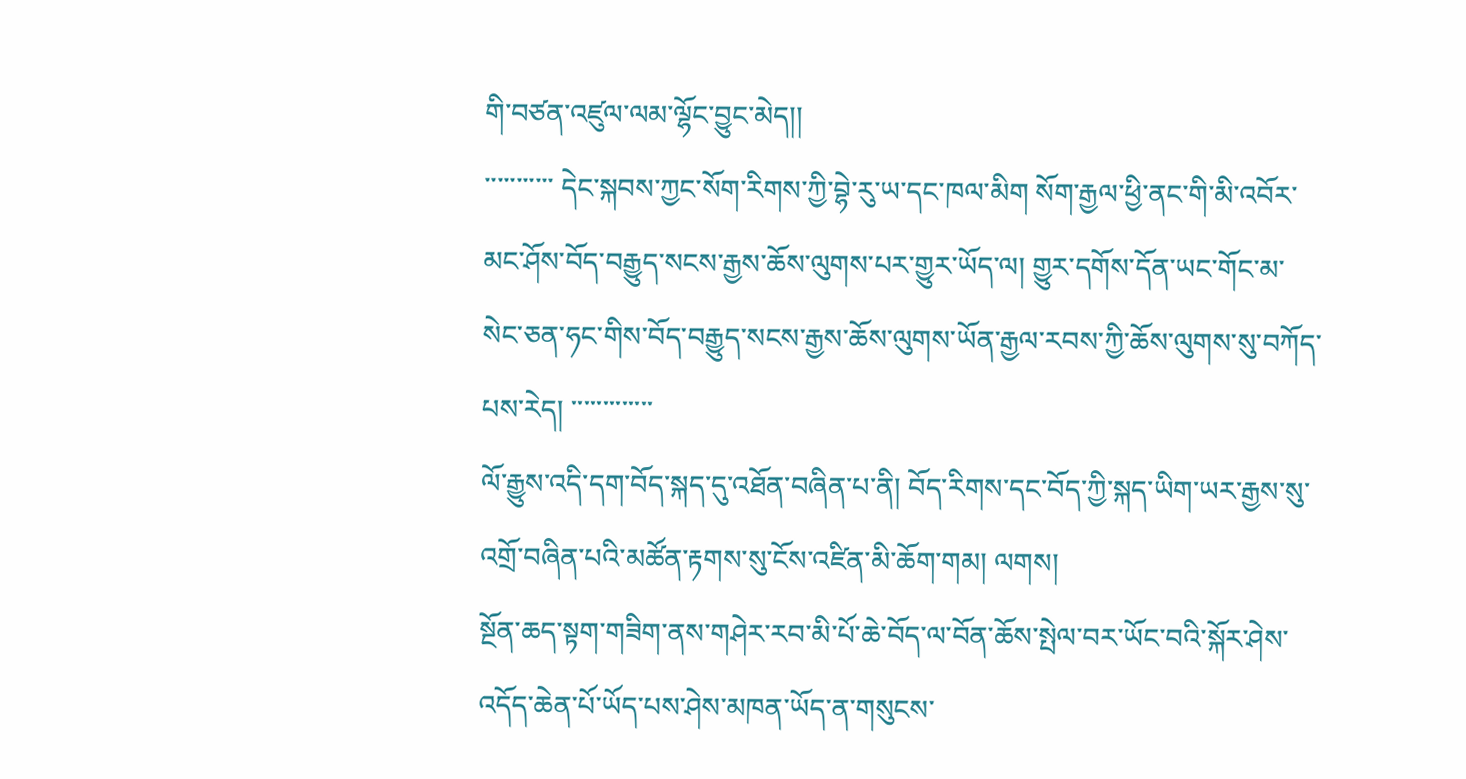གི་བཙན་འཛུལ་ལམ་ལྷོང་བྱུང་མེད།།
་་་་་་་་་་་ དེང་སྐབས་ཀྱང་སོག་རིགས་ཀྱི་བྷེ་རུ་ཡ་དང་ཁལ་མིག སོག་རྒྱལ་ཕྱི་ནང་གི་མི་འབོར་མང་ཤོས་བོད་བརྒྱུད་སངས་རྒྱས་ཆོས་ལུགས་པར་གྱུར་ཡོད་ལ། གྱུར་དགོས་དོན་ཡང་གོང་མ་སེང་ཅན་ཧང་གིས་བོད་བརྒྱུད་སངས་རྒྱས་ཆོས་ལུགས་ཡོན་རྒྱལ་རབས་ཀྱི་ཆོས་ལུགས་སུ་བཀོད་པས་རེད། ་་་་་་་་་་་་་
ལོ་རྒྱུས་འདི་དག་བོད་སྐད་དུ་འཐོན་བཞིན་པ་ནི། བོད་རིགས་དང་བོད་ཀྱི་སྐད་ཡིག་ཡར་རྒྱས་སུ་འགྲོ་བཞིན་པའི་མཚོན་རྟགས་སུ་ངོས་འཛིན་མི་ཆོག་གམ། ལགས།
སྔོན་ཆད་སྟག་གཟིག་ནས་གཤེར་རབ་མི་པོ་ཆེ་བོད་ལ་བོན་ཆོས་སྤེལ་བར་ཡོང་བའི་སྐོར་ཤེས་འདོད་ཆེན་པོ་ཡོད་པས་ཤེས་མཁན་ཡོད་ན་གསུངས་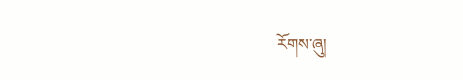རོགས་ཞུ།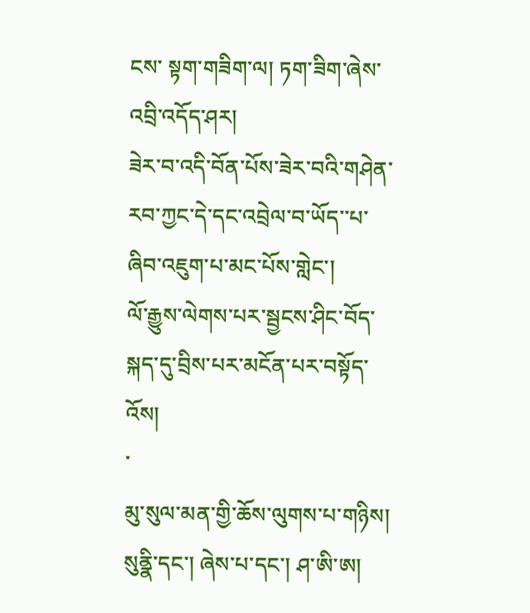ངས་ སྟག་གཟིག་ལ། ཏག་ཟིག་ཞེས་འབྲི་འདོད་ཤར།
ཟེར་བ་འདི་བོན་པོས་ཟེར་བའི་གཤེན་རབ་ཀྱང་དེ་དང་འབྲེལ་བ་ཡོད་་པ་ཞིབ་འཇུག་པ་མང་པོས་གླེང་།
ལོ་རྒྱུས་ལེགས་པར་སྦྱངས་ཤིང་བོད་སྐད་དུ་བྲིས་པར་མངོན་པར་བསྟོད་འོས།
་
མུ་སུལ་མན་གྱི་ཆོས་ལུགས་པ་གཉིས། སུནྣི་དང་། ཞེས་པ་དང་། ཤ་ཨི་ཨ།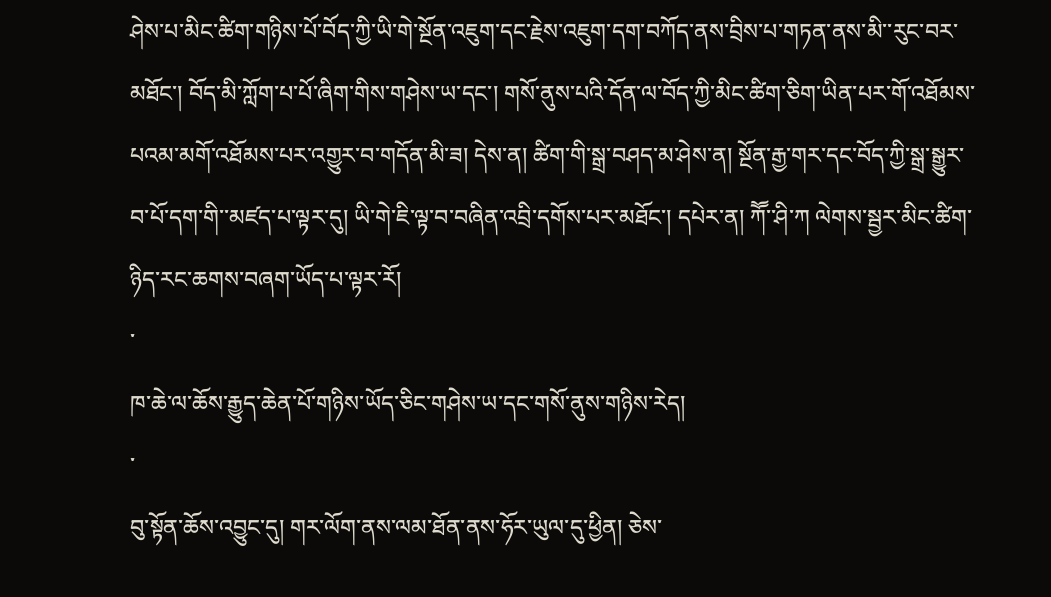ཤེས་པ་མིང་ཚིག་གཉིས་པོ་བོད་ཀྱི་ཡི་གེ་སྔོན་འཇུག་དང་རྗེས་འཇུག་དག་བཀོད་ནས་བྲིས་པ་གཏན་ནས་མི་་རུང་བར་མཐོང་། བོད་མི་ཀློག་པ་པོ་ཞིག་གིས་གཤེས་ཡ་དང་། གསོ་ནུས་པའི་དོན་ལ་བོད་ཀྱི་མིང་ཚིག་ཅིག་ཡིན་པར་གོ་འཐོམས་པའམ་མགོ་འཐོམས་པར་འགྱུར་བ་གདོན་མི་ཟ། དེས་ན། ཚིག་གི་སྒྲ་བཤད་མ་ཤེས་ན། སྔོན་རྒྱ་གར་དང་བོད་ཀྱི་སྒྲ་སྒྱུར་བ་པོ་དག་གི་་མཛད་པ་ལྟར་དུ། ཡི་གེ་ཇི་ལྟ་བ་བཞིན་འབྲི་དགོས་པར་མཐོང་། དཔེར་ན། ཀཽ་་ཤི་ཀ ལེགས་སྦྱར་མིང་ཚིག་ཉིད་རང་ཆགས་བཞག་ཡོད་པ་ལྟར་རོ།
་
ཁ་ཆེ་ལ་ཆོས་རྒྱུད་ཆེན་པོ་གཉིས་ཡོད་ཅིང་གཤེས་ཡ་དང་གསོ་ནུས་གཉིས་རེད།
་
བུ་སྟོན་ཆོས་འབྱུང་དུ། གར་ལོག་ནས་ལམ་ཐོན་ནས་ཧོར་ཡུལ་དུ་ཕྱིན། ཅེས་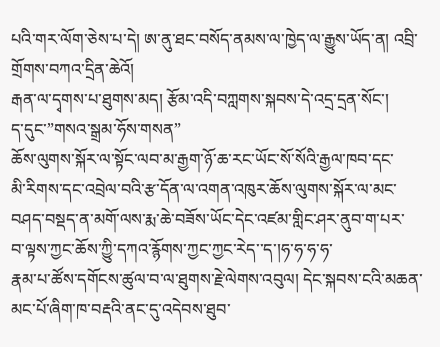པའི་གཪ་ལོག་ཅེས་པ་དེ། ཨ་ནུ་ཐང་བསོད་ནམས་ལ་ཁྱེད་ལ་རྒྱུས་ཡོད་ན། འབྲི་གྲོགས་བཀའ་དྲིན་ཆེའོ།
རྒན་ལ་དྭགས་པ་ཐུགས་མད། རྩོམ་འདི་བཀླགས་སྐབས་དེ་འདྲ་དྲན་སོང་།
ད་དུང་”གསའ་སྒྲམ་ཧོས་གསན”
ཆོས་ལུགས་སྐོར་ལ་སྟོང་ལབ་མ་རྒྱག་ཉོ་ཆ་རང་ཡོང་སོ་སོའི་རྒྱལ་ཁབ་དང་
མི་རིགས་དང་འབྲེལ་བའི་རྩ་དོན་ལ་འགན་འཁུར་ཆོས་ལུགས་སྐོར་ལ་མང་
བཤད་བསྡད་ན་མགོ་ལས་རྨ་ཆེ་བཟོས་ཡོང་དེང་འཛམ་གླིང་ཤར་ནུབ་ག་པར་
བ་ལྟས་ཀྱང་ཆོས་ཀྱིུ་དཀའ་རྙོགས་ཀྱང་ཀྱང་རེད་་ད་།ཧ་ཧ་ཧ་ཧ་
རྣམ་པ་ཚོས་དགོངས་ཚུལ་བ་ལ་ཐུགས་རྗེ་ལེགས་འབུལ། དེང་སྐབས་ངའི་མཆན་མང་པོ་ཞིག་ཁ་བརྡའི་ནང་དུ་འདེབས་ཐུབ་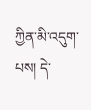ཀྱིན་མི་འདུག་པས། དེ་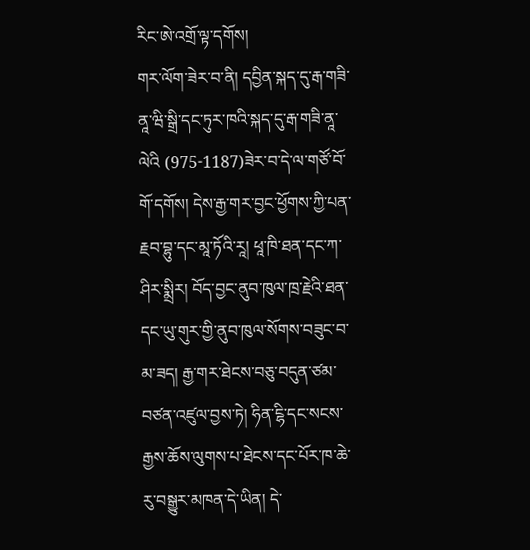རིང་ཨེ་འགྲོ་ལྟ་དགོས།
གར་ལོག་ཟེར་བ་ནི། དབྱིན་སྐད་དུ་རྒ་གཟི་ནཱ་ཝི་སྒྲི་དང་ཏུར་ཁའི་སྐད་དུ་རྒ་གཟི་ནཱ་ལེའི (975-1187)ཟེར་བ་དེ་ལ་གཙོ་བོ་གོ་དགོས། དེས་རྒྱ་གར་བྱང་ཕྱོགས་ཀྱི་པན་རྗབ་བྷུ་དང་མཱ་ཏོའི་རཱ། ཕཱ་ཁི་ཐན་དང་ཀ་ཤིར་སྨྲིར། བོད་བྱང་ནུབ་ཁུལ་ཁྲ་རྗེའི་ཐན་དང་ཡུ་གུར་གྱི་ནུབ་ཁུལ་སོགས་བཟུང་བ་མ་ཟད། རྒྱ་གར་ཐེངས་བཅུ་བདུན་ཙམ་བཙན་འཛུལ་བྱས་ཏེ། ཧིན་ངྷི་དང་སངས་རྒྱས་ཆོས་ལུགས་པ་ཐེངས་དང་པོར་ཁ་ཆེ་རུ་བསྒྱུར་མཁན་དེ་ཡིན། དེ་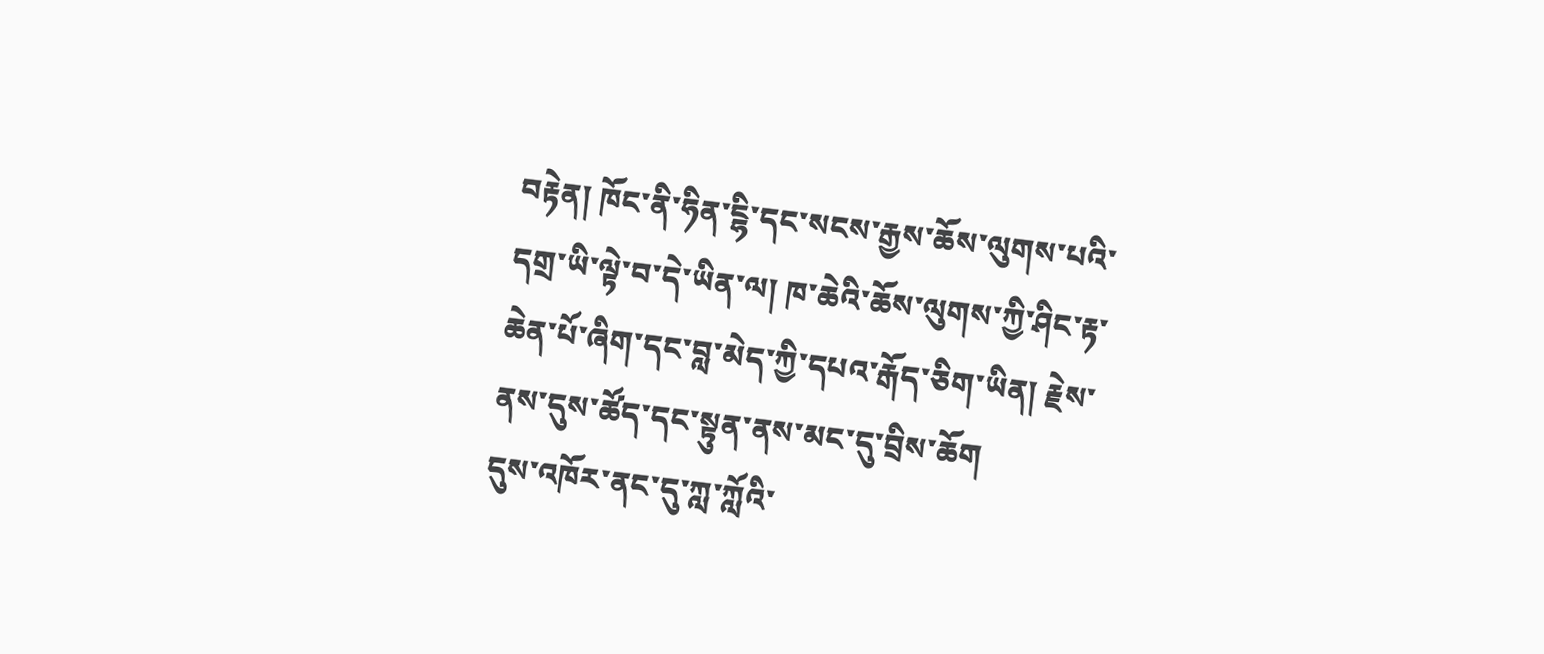བརྟེན། ཁོང་ནི་ཧིན་ངྷི་དང་སངས་རྒྱས་ཆོས་ལུགས་པའི་དགྲ་ཡི་ལྟེ་བ་དེ་ཡིན་ལ། ཁ་ཆེའི་ཆོས་ལུགས་ཀྱི་ཤིང་རྟ་ཆེན་པོ་ཞིག་དང་བླ་མེད་ཀྱི་དཔའ་རྒོད་ཅིག་ཡིན། རྗེས་ནས་དུས་ཚོད་དང་སྟུན་ནས་མང་དུ་བྲིས་ཆོག
དུས་འཁོར་ནང་དུ་ཀླ་ཀློའི་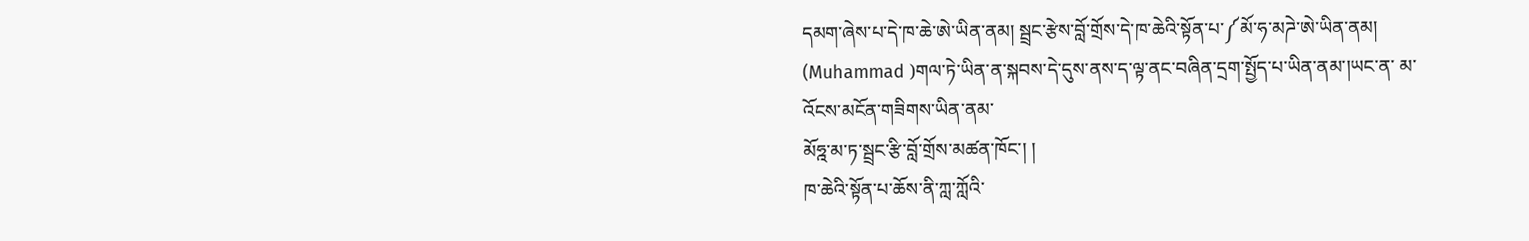དམག་ཞེས་པ་དེ་ཁ་ཆེ་ཨེ་ཡིན་ནམ། སྦྲང་རྩེས་བློ་གྲོས་དེ་ཁ་ཆེའི་སྟོན་པ་༼མོ་ཧ་མཌེ་ཨེ་ཡིན་ནམ། (Muhammad )གལ་ཏེ་ཡིན་ན་སྐབས་དེ་དུས་ནས་ད་ལྟ་ནང་བཞིན་དྲག་སྤྱོད་པ་ཡིན་ནམ་།ཡང་ན་ མ་འོངས་མངོན་གཟིགས་ཡིན་ནམ་
མོཧྰ་མ་ཏ་སྦྲང་རྩི་བློ་གྲོས་མཚན་ཁོང་། །
ཁ་ཆེའི་སྟོན་པ་ཆོས་ནི་ཀླ་ཀློའི་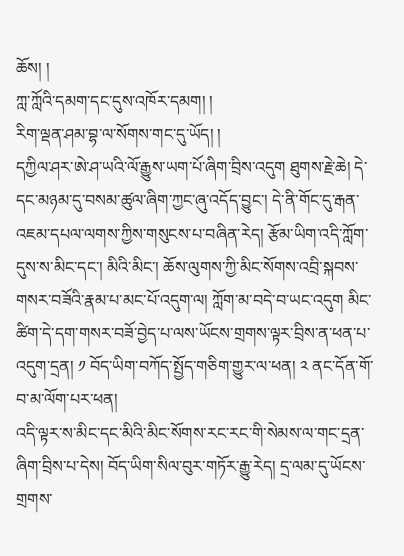ཆོས། །
ཀླ་ཀློའི་དམག་དང་དུས་འཁོར་དམག། །
རིག་ལྡན་ཤམ་བྷ་ལ་སོགས་གང་དུ་ཡོད། །
དཀྱིལ་ཤར་ཨེ་ཤ་ཡའི་ལོ་རྒྱུས་ཡག་པོ་ཞིག་བྲིས་འདུག ཐུགས་རྗེ་ཆེ། དེ་དང་མཉམ་དུ་བསམ་ཚུལ་ཞིག་ཀྱང་ཞུ་འདོད་བྱུང་། དེ་ནི་གོང་དུ་རྒན་འཇམ་དཔལ་ལགས་ཀྱིས་གསུངས་པ་བཞིན་རེད། རྩོམ་ཡིག་འདི་ཀློག་དུས་ས་མིང་དང་། མིའི་མིང་། ཆོས་ལུགས་ཀྱི་མིང་སོགས་འབྲི་སྐབས་གསར་བཟོའི་རྣམ་པ་མང་པོ་འདུག་ལ། ཀློག་མ་བདེ་བ་ཡང་འདུག མིང་ཚིག་དེ་དག་གསར་བཟོ་བྱེད་པ་ལས་ཡོངས་གྲགས་ལྟར་བྲིས་ན་ཕན་པ་འདུག་དྲན། ༡ བོད་ཡིག་བཀོད་སྤྱོད་གཅིག་གྱུར་ལ་ཕན། ༢ ནང་དོན་གོ་བ་མ་ལོག་པར་ཕན།
འདི་ལྟར་ས་མིང་དང་མིའི་མིང་སོགས་རང་རང་གི་སེམས་ལ་གང་དྲན་ཞིག་བྲིས་པ་དེས། བོད་ཡིག་སིལ་བུར་གཏོར་རྒྱུ་རེད། དྲ་ལམ་དུ་ཡོངས་གྲགས་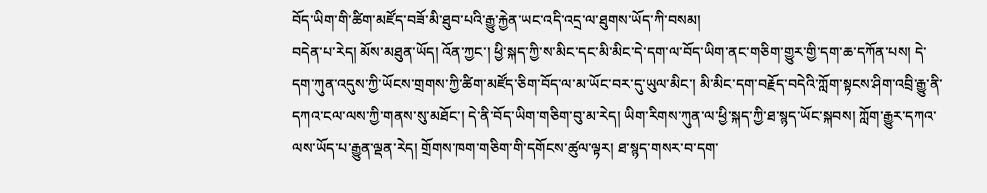བོད་ཡིག་གི་ཚིག་མཛོད་བཟོ་མི་ཐུབ་པའི་རྒྱུ་རྐྱེན་ཡང་འདི་འདྲ་ལ་ཐུགས་ཡོད་ཀི་བསམ།
བདེན་པ་རེད། མོས་མཐུན་ཡོད། འོན་ཀྱང་། ཕྱི་སྐད་ཀྱི་ས་མིང་དང་མི་མིང་དེ་དག་ལ་བོད་ཡིག་ནང་གཅིག་གྱུར་གྱི་དག་ཆ་དཀོན་པས། དེ་དག་ཀུན་འདུས་ཀྱི་ཡོངས་གྲགས་ཀྱི་ཚིག་མཛོད་ཅིག་བོད་ལ་མ་ཡོང་བར་དུ་ཡུལ་མིང་། མི་མིང་དག་བརྗོད་བདེའི་ཀློག་སྟངས་ཤིག་འབྲི་རྒྱུ་ནི་དཀའ་ངལ་ལས་ཀྱི་གནས་སུ་མཐོང་། དེ་ནི་བོད་ཡིག་གཅིག་བུ་མ་རེད། ཡིག་རིགས་ཀུན་ལ་ཕྱི་སྐད་ཀྱི་ཐ་སྙད་ཡོང་སྐབས། ཀློག་རྒྱུར་དཀའ་ལས་ཡོད་པ་རྒྱུན་ལྡན་རེད། གྲོགས་ཁག་གཅིག་གི་དགོངས་ཚུལ་ལྟར། ཐ་སྙད་གསར་བ་དག་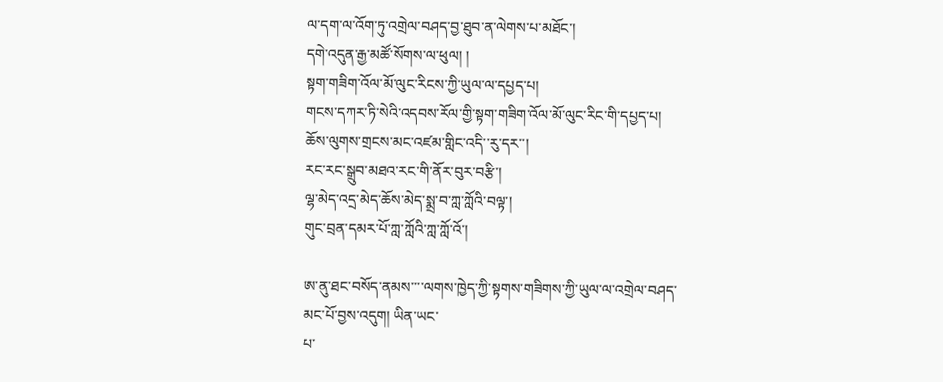ལ་དག་ལ་འོག་ཏུ་འགྲེལ་བཤད་བྱ་ཐུབ་ན་ལེགས་པ་མཐོང་།
དགེ་འདུན་རྒྱ་མཚོ་སོགས་ལ་ཕུལ། །
སྟག་གཟིག་འོལ་མོ་ལུང་རིངས་ཀྱི་ཡུལ་ལ་དཔྱད་པ།
གངས་དཀར་ཏི་སེའི་འདབས་རོལ་གྱི་སྟག་གཟིག་འོལ་མོ་ལུང་རིང་གི་དཔྱད་པ།
ཆོས་ལུགས་གྲངས་མང་འཛམ་གླིང་འདི་་རུ་དར་་།
རང་རང་སྒྲུབ་མཐའ་རང་གི་ནོར་བུར་བརྩི་།
ལྷ་མེད་འདྲ་མེད་ཆོས་མེད་སྨྲ་བ་ཀླ་ཀློའི་བལྟ་།
གུང་བྲན་དམར་པོ་ཀླ་ཀློའི་ཀླ་ཀློ་འོ་།

ཨ་ནུ་ཐང་བསོད་ནམས་་་་ལགས་ཁྱེད་ཀྱི་སྟགས་གཟིགས་ཀྱི་ཡུལ་ལ་འགྲེལ་བཤད་མང་པོ་བྱས་འདུག། ཡིན་ཡང་
པ་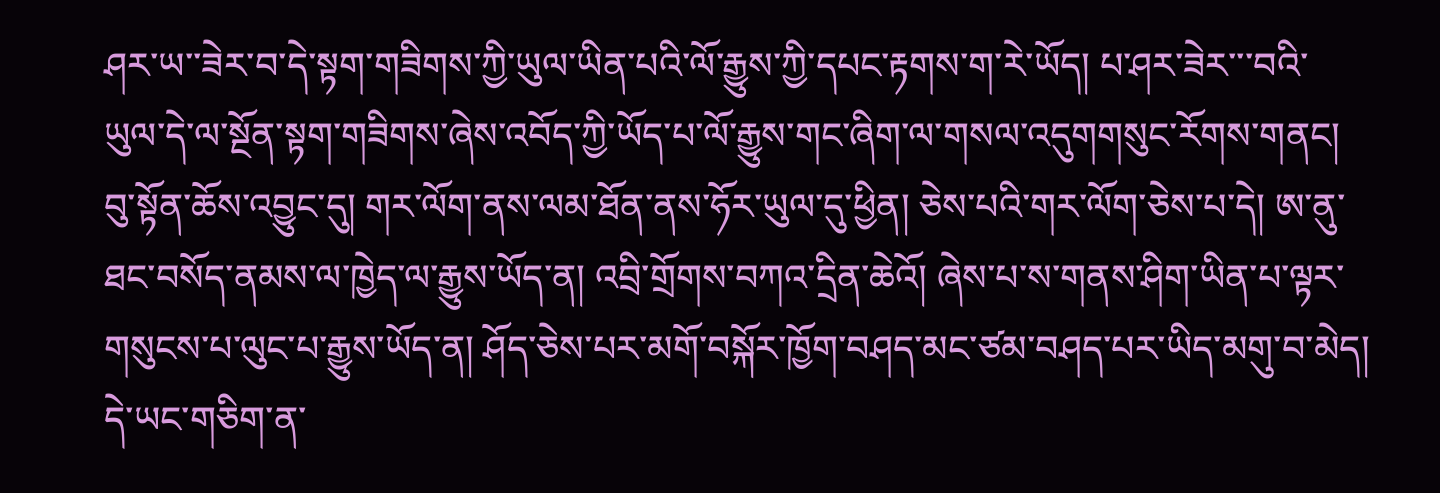ཤར་ཡ་་ཟེར་བ་དེ་སྟག་གཟིགས་ཀྱི་ཡུལ་ཡིན་པའི་ལོ་རྒྱུས་ཀྱི་དཔང་རྟགས་ག་རེ་ཡོད། པ་ཤར་ཟེར་་་བའི་
ཡུལ་དེ་ལ་སྔོན་སྟག་གཟིགས་ཞེས་འབོད་ཀྱི་ཡོད་པ་ལོ་རྒྱུས་གང་ཞིག་ལ་གསལ་འདུགགསུང་རོགས་གནང།
བུ་སྟོན་ཆོས་འབྱུང་དུ། གར་ལོག་ནས་ལམ་ཐོན་ནས་ཧོར་ཡུལ་དུ་ཕྱིན། ཅེས་པའི་གཪ་ལོག་ཅེས་པ་དེ། ཨ་ནུ་ཐང་བསོད་ནམས་ལ་ཁྱེད་ལ་རྒྱུས་ཡོད་ན། འབྲི་གྲོགས་བཀའ་དྲིན་ཆེའོ། ཞེས་པ་ས་གནས་ཤིག་ཡིན་པ་ལྟར་གསུངས་པ་ལུང་པ་རྒྱུས་ཡོད་ན། ཤོད་ཅེས་པར་མགོ་བསྐོར་ཁྱོག་བཤད་མང་ཙམ་བཤད་པར་ཡིད་མགུ་བ་མེད། དེ་ཡང་གཅིག་ན་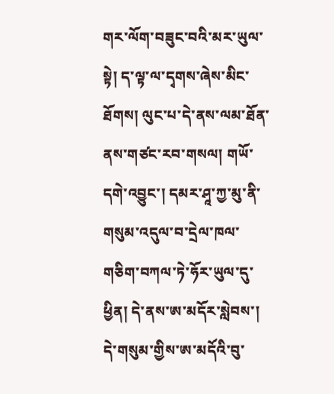གར་ལོག་བཟུང་བའི་མར་ཡུལ་སྟེ། ད་ལྟ་ལ་དྭགས་ཞེས་མིང་ཐོགས། ལུང་པ་དེ་ནས་ལམ་ཐོན་ནས་གཙང་རབ་གསལ། གཡོ་དགེ་འབྱུང་། དམར་ཤཱ་ཀྱ་མུ་ནི་གསུམ་འདུལ་བ་དྲེལ་ཁལ་གཅིག་བཀལ་ཏེ་ཧོར་ཡུལ་དུ་ཕྱིན། དེ་ནས་ཨ་མདོར་སླེབས་། དེ་གསུམ་གྱིས་ཨ་མདོའི་བུ་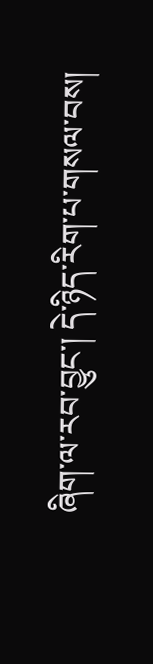ཞིག་ལ་རབ་བྱུང་། དེ་ཉིད་རིག་པ་གསལ་བས།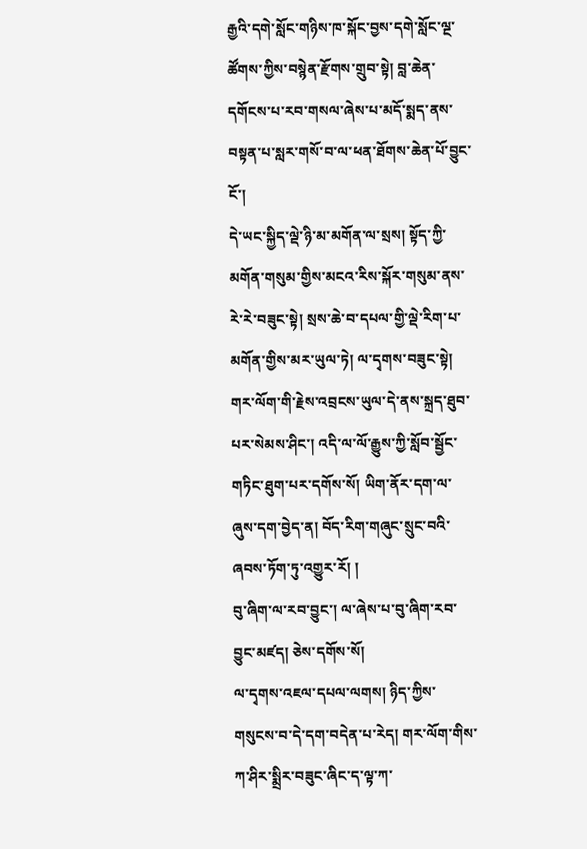རྒྱའི་དགེ་སློང་གཉིས་ཁ་སྐོང་བྱས་དགེ་སློང་ལྔ་ཚོགས་ཀྱིས་བསྙེན་རྫོགས་གྲུབ་སྟེ། བླ་ཆེན་དགོངས་པ་རབ་གསལ་ཞེས་པ་མདོ་སྨད་ནས་བསྟན་པ་སླར་གསོ་བ་ལ་ཕན་ཐོགས་ཆེན་པོ་བྱུང་ངོ་།
དེ་ཡང་སྐྱིད་ལྡེ་ཉི་མ་མགོན་ལ་སྲས། སྟོད་ཀྱི་མགོན་གསུམ་གྱིས་མངའ་རིས་སྐོར་གསུམ་ནས་རེ་རེ་བཟུང་སྟེ། སྲས་ཆེ་བ་དཔལ་གྱི་ལྡེ་རིག་པ་མགོན་གྱིས་མར་ཡུལ་ཏེ། ལ་དྭགས་བཟུང་སྟེ། གར་ལོག་གི་རྗེས་འབྲངས་ཡུལ་དེ་ནས་སྐྲད་ཐུབ་པར་སེམས་ཤིང་། འདི་ལ་ལོ་རྒྱུས་ཀྱི་སློབ་སྦྱོང་གཏིང་ཐུག་པར་དགོས་སོ། ཡིག་ནོར་དག་ལ་ཞུས་དག་བྱེད་ན། བོད་རིག་གཞུང་སྲུང་བའི་ཞབས་ཏོག་ཏུ་འགྱུར་རོ། །
བུ་ཞིག་ལ་རབ་བྱུང་། ལ་ཞེས་པ་བུ་ཞིག་རབ་བྱུང་མཛད། ཅེས་དགོས་སོ།
ལ་དྭགས་འཇལ་དཔལ་ལགས། ཉིད་ཀྱིས་གསུངས་བ་དེ་དག་བདེན་པ་རེད། གར་ལོག་གིས་ཀ་ཤིར་སྨྲིར་བཟུང་ཞིང་ད་ལྟ་ཀ་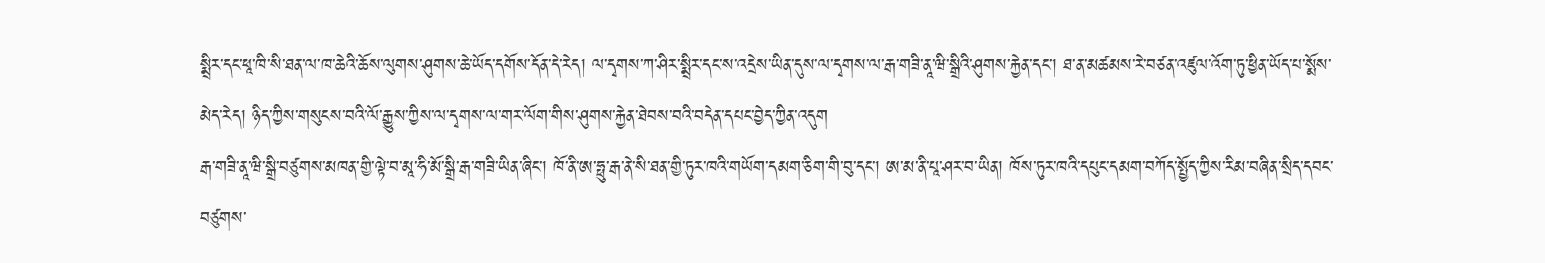སྨྲིར་དང་ཕཱ་ཁི་སི་ཐན་ལ་ཁ་ཆེའི་ཆོས་ལུགས་ཤུགས་ཆེ་ཡོད་དགོས་དོན་དེ་རེད། ལ་དྭགས་ཀ་ཤིར་སྨྲིར་དང་ས་འདྲེས་ཡིན་དུས་ལ་དྭགས་ལ་རྒ་གཟི་ནཱ་ཝི་སྒྲིའི་ཤུགས་རྐྱེན་དང་། ཐ་ན་མཚམས་རེ་བཙན་འཛུལ་འོག་ཏུ་ཕྱིན་ཡོད་པ་སྨོས་མེད་རེད། ཉིད་ཀྱིས་གསུངས་བའི་ལོ་རྒྱུས་ཀྱིས་ལ་དྭགས་ལ་གར་ལོག་གིས་ཤུགས་རྐྱེན་ཐེབས་བའི་བདེན་དཔང་བྱེད་ཀྱིན་འདུག
རྒ་གཟི་ནཱ་ཝི་སྒྲི་བཙུགས་མཁན་གྱི་ལྟེ་བ་མཱ་ཧི་མོ་སྒྲི་རྒ་གཟི་ཡིན་ཞིང་། ཁོ་ནི་ཨ་ཧྥུ་རྒ་ནེ་སི་ཐན་གྱི་ཏུར་ཁའི་གཡོག་དམག་ཅིག་གི་བུ་དང་། ཨ་མ་ནི་པཱ་ཤར་བ་ཡིན། ཁོས་ཏུར་ཁའི་དཔུང་དམག་བཀོད་སྤྱོད་ཀྱིས་རིམ་བཞིན་སྲིད་དབང་བཙུགས་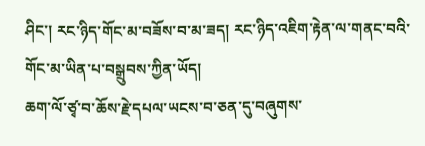ཤིང་། རང་ཉིད་གོང་མ་བཟོས་བ་མ་ཟད། རང་ཉིད་འཇིག་རྟེན་ལ་གནང་བའི་གོང་མ་ཡིན་པ་བསྒྲུབས་ཀྱིན་ཡོད།
ཆག་ལོ་ཙྭ་བ་ཆོས་རྗེ་དཔལ་ཡངས་བ་ཅན་དུ་བཞུགས་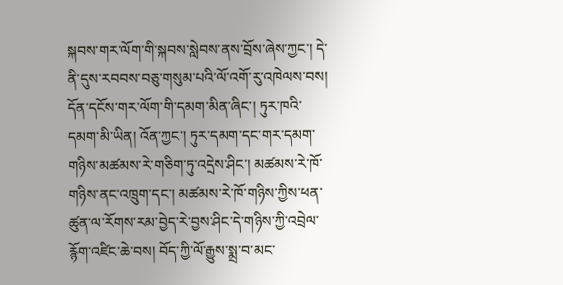སྐབས་གར་ལོག་གི་སྐབས་སླེབས་ནས་བྲོས་ཞེས་ཀྱང་། དེ་ནི་དུས་རབབས་བཅུ་གསུམ་པའི་ལོ་འགོ་རུ་འཁེལས་བས། དོན་དངོས་གར་ལོག་གི་དམག་མིན་ཞིང་། ཏུར་ཁའི་དམག་མི་ཡིན། འོན་ཀྱང་། ཏུར་དམག་དང་གར་དམག་གཉིས་མཚམས་རེ་གཅིག་ཏུ་འདྲེས་ཤིང་། མཚམས་རེ་ཁོ་གཉིས་ནང་འཁྲུག་དང་། མཚམས་རེ་ཁོ་གཉིས་ཀྱིས་ཕན་ཚུན་ལ་རོགས་རམ་བྱེད་རེ་བྱས་ཤིང་དེ་གཉིས་ཀྱི་འབྲེལ་རྙོག་འཛིང་ཆེ་བས། བོད་ཀྱི་ལོ་རྒྱུས་སྨྲ་བ་མང་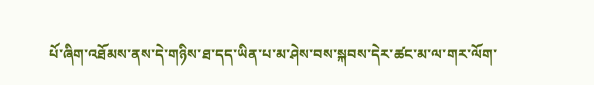པོ་ཞིག་འཐོམས་ནས་དེ་གཉིས་ཐ་དད་ཡིན་པ་མ་ཤེས་བས་སྐབས་དེར་ཚང་མ་ལ་གར་ལོག་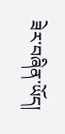ཟེར་བཞིན་ཡོད།